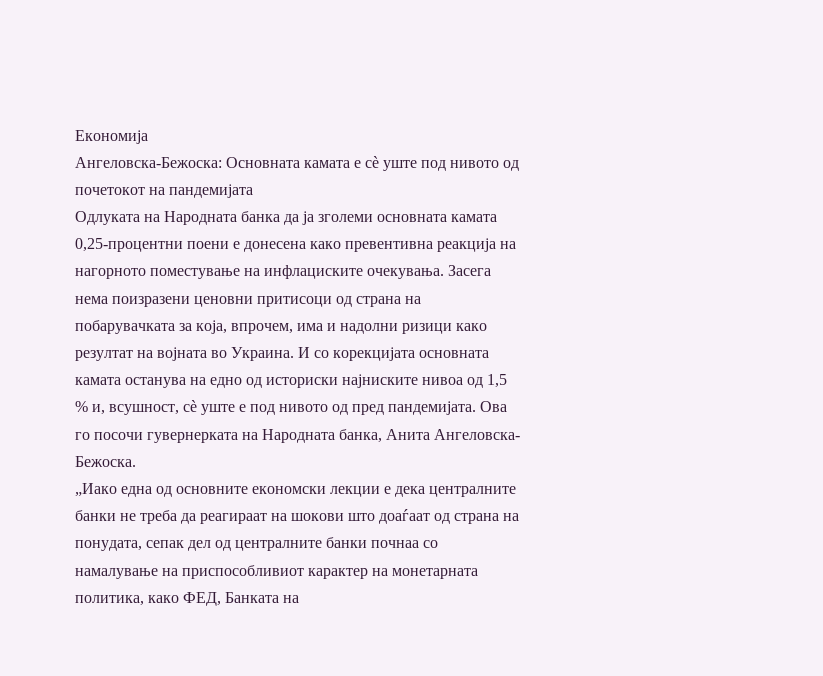Економија
Ангеловска-Бежоска: Основната камата е сѐ уште под нивото од почетокот на пандемијата
Одлуката на Народната банка да ја зголеми основната камата 0,25-процентни поени е донесена како превентивна реакција на нагорното поместување на инфлациските очекувања. Засега нема поизразени ценовни притисоци од страна на побарувачката за која, впрочем, има и надолни ризици како резултат на војната во Украина. И со корекцијата основната камата останува на едно од историски најниските нивоа од 1,5 % и, всушност, сѐ уште е под нивото од пред пандемијата. Ова го посочи гувернерката на Народната банка, Анита Ангеловска-Бежоска.
„Иако една од основните економски лекции е дека централните банки не треба да реагираат на шокови што доаѓаат од страна на понудата, сепак дел од централните банки почнаа со намалување на приспособливиот карактер на монетарната политика, како ФЕД, Банката на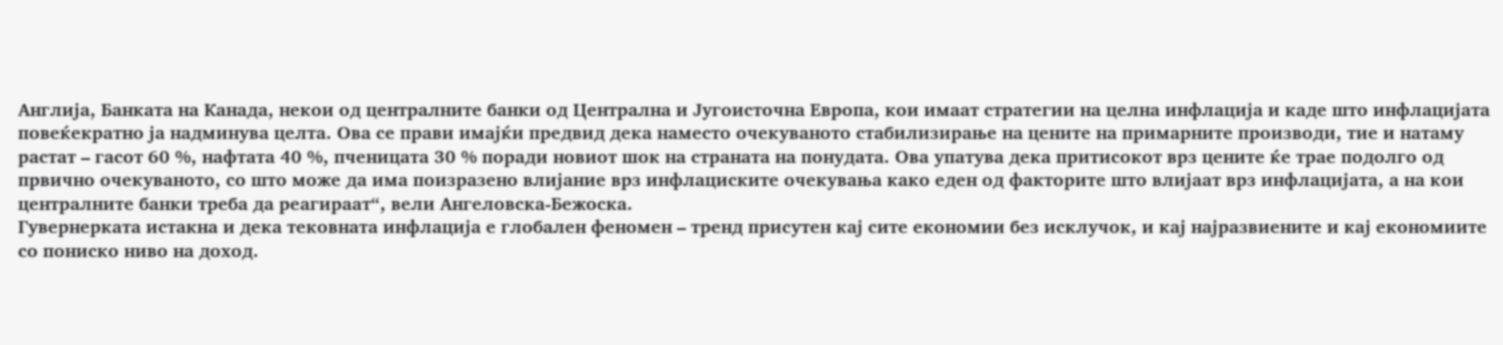Англија, Банката на Канада, некои од централните банки од Централна и Југоисточна Европа, кои имаат стратегии на целна инфлација и каде што инфлацијата повеќекратно ја надминува целта. Ова се прави имајќи предвид дека наместо очекуваното стабилизирање на цените на примарните производи, тие и натаму растат – гасот 60 %, нафтата 40 %, пченицата 30 % поради новиот шок на страната на понудата. Ова упатува дека притисокот врз цените ќе трае подолго од првично очекуваното, со што може да има поизразено влијание врз инфлациските очекувања како еден од факторите што влијаат врз инфлацијата, а на кои централните банки треба да реагираат“, вели Ангеловска-Бежоска.
Гувернерката истакна и дека тековната инфлација е глобален феномен – тренд присутен кај сите економии без исклучок, и кај најразвиените и кај економиите со пониско ниво на доход.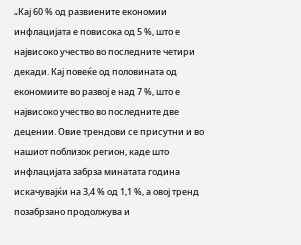„Кај 60 % од развиените економии инфлацијата е повисока од 5 %, што е највисоко учество во последните четири декади. Кај повеќе од половината од економиите во развој е над 7 %, што е највисоко учество во последните две децении. Овие трендови се присутни и во нашиот поблизок регион, каде што инфлацијата забрза минатата година искачувајќи на 3,4 % од 1,1 %, а овој тренд позабрзано продолжува и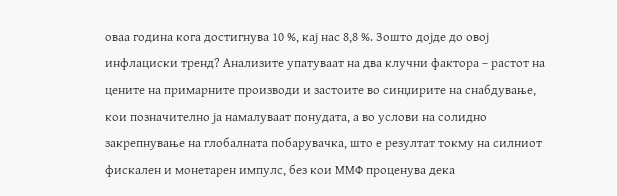оваа година кога достигнува 10 %, кај нас 8,8 %. Зошто дојде до овој инфлациски тренд? Анализите упатуваат на два клучни фактора – растот на цените на примaрните производи и застоите во синџирите на снабдување, кои позначително ја намалуваат понудата, а во услови на солидно закрепнување на глобалната побарувачка, што е резултат токму на силниот фискален и монетарен импулс, без кои ММФ проценува дека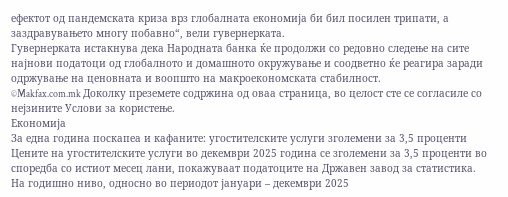ефектот од пандемската криза врз глобалната економија би бил посилен трипати, а заздравувањето многу побавно“, вели гувернерката.
Гувернерката истакнува дека Народната банка ќе продолжи со редовно следење на сите најнови податоци од глобалното и домашното окружување и соодветно ќе реагира заради одржување на ценовната и воопшто на макроекономската стабилност.
©Makfax.com.mk Доколку преземете содржина од оваа страница, во целост сте се согласиле со нејзините Услови за користење.
Економија
За една година поскапеа и кафаните: угостителските услуги зголемени за 3,5 проценти
Цените на угостителските услуги во декември 2025 година се зголемени за 3,5 проценти во споредба со истиот месец лани, покажуваат податоците на Државен завод за статистика.
На годишно ниво, односно во периодот јануари – декември 2025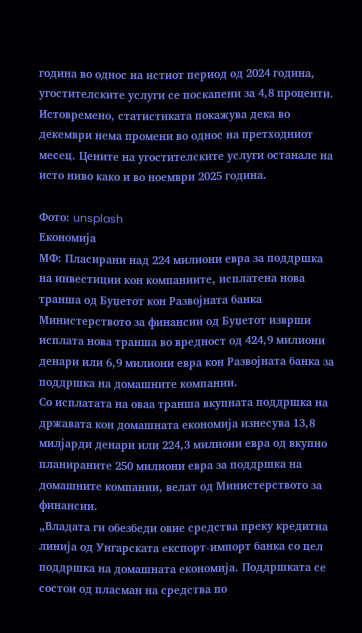година во однос на истиот период од 2024 година, угостителските услуги се поскапени за 4,8 проценти.
Истовремено, статистиката покажува дека во декември нема промени во однос на претходниот месец. Цените на угостителските услуги останале на исто ниво како и во ноември 2025 година.

Фото: unsplash
Економија
МФ: Пласирани над 224 милиони евра за поддршка на инвестиции кон компаниите, исплатена нова транша од Буџетот кон Развојната банка
Министерството за финансии од Буџетот изврши исплата нова транша во вредност од 424,9 милиони денари или 6,9 милиони евра кон Развојната банка за поддршка на домашните компании.
Со исплатата на оваа транша вкупната поддршка на државата кон домашната економија изнесува 13,8 милјарди денари или 224,3 милиони евра од вкупно планираните 250 милиони евра за поддршка на домашните компании, велат од Министерството за финансии.
„Владата ги обезбеди овие средства преку кредитна линија од Унгарската експорт-импорт банка со цел поддршка на домашната економија. Поддршката се состои од пласман на средства по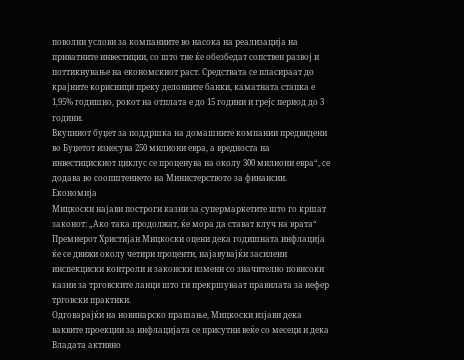поволни услови за компаниите во насока на реализација на приватните инвестиции, со што тие ќе обезбедат сопствен развој и поттикнување на економскиот раст. Средствата се пласираат до крајните корисници преку деловните банки, каматната стапка е 1,95% годишно, рокот на отплата е до 15 години и грејс период до 3 години.
Вкупниот буџет за поддршка на домашните компании предвидени во Буџетот изнесува 250 милиони евра, а вредноста на инвестицискиот циклус се проценува на околу 300 милиони евра“, се додава во соопштението на Министерството за финансии.
Економија
Мицкоски најави построги казни за супермаркетите што го кршат законот: „Ако така продолжат, ќе мора да стават клуч на врата“
Премиерот Христијан Мицкоски оцени дека годишната инфлација ќе се движи околу четири проценти, најавувајќи засилени инспекциски контроли и законски измени со значително повисоки казни за трговските ланци што ги прекршуваат правилата за нефер трговски практики.
Одговарајќи на новинарско прашање, Мицкоски изјави дека ваквите проекции за инфлацијата се присутни веќе со месеци и дека Владата активно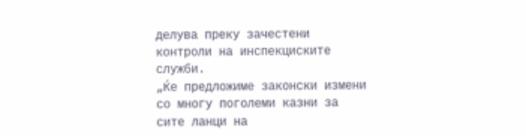делува преку зачестени контроли на инспекциските служби.
„Ќе предложиме законски измени со многу поголеми казни за сите ланци на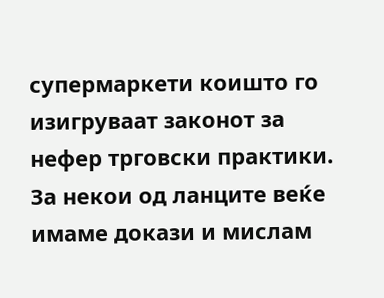супермаркети коишто го изигруваат законот за нефер трговски практики. За некои од ланците веќе имаме докази и мислам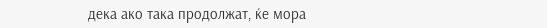дека ако така продолжат, ќе мора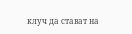клуч да стават на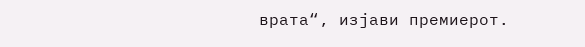врата“, изјави премиерот.